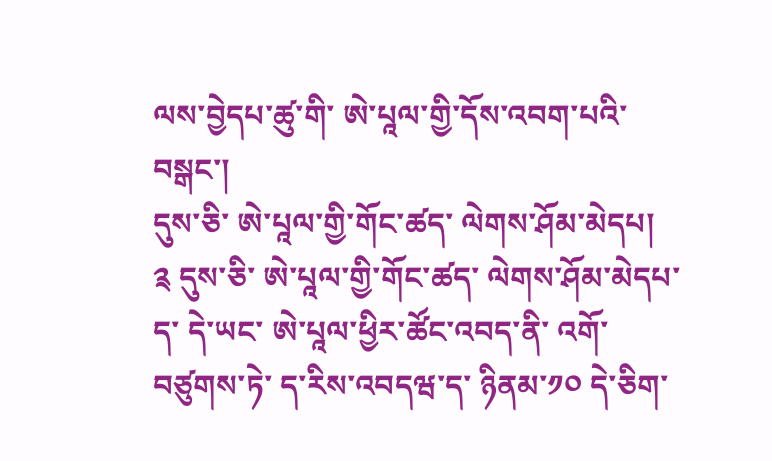ལས་བྱེདཔ་ཚུ་གི་ ཨེ་པཱལ་གྱི་དོས་འབག་པའི་བསྒང་།
དུས་ཅི་ ཨེ་པཱལ་གྱི་གོང་ཚད་ ལེགས་ཤོམ་མེདཔ།
༉ དུས་ཅི་ ཨེ་པཱལ་གྱི་གོང་ཚད་ ལེགས་ཤོམ་མེདཔ་ད་ དེ་ཡང་ ཨེ་པཱལ་ཕྱིར་ཚོང་འབད་ནི་ འགོ་བཙུགས་ཏེ་ ད་རིས་འབདཝ་ད་ ཉིནམ་༡༠ དེ་ཅིག་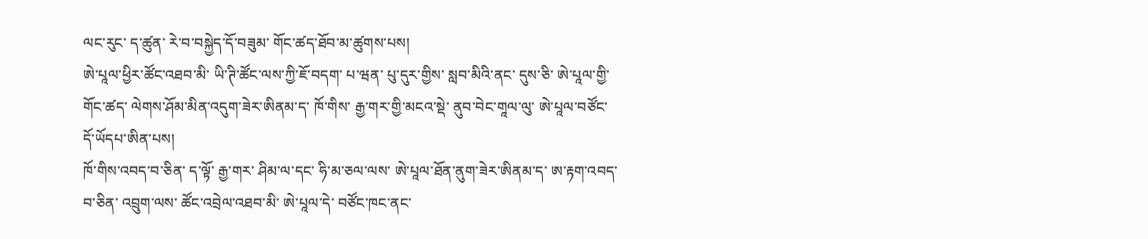ལང་རུང་ ད་ཚུན་ རེ་བ་བསྐྱེད་དོ་བཟུམ་ གོང་ཚད་ཐོབ་མ་ཚུགས་པས།
ཨེ་པཱལ་ཕྱིར་ཚོང་འཐབ་མི་ ཡི་ཊི་ཚོང་ལས་ཀྱི་ཇོ་བདག་ པ་ཝན་ པུ་དུར་གྱིས་ སླབ་མིའི་ནང་ དུས་ཅི་ ཨེ་པཱལ་གྱི་གོང་ཚད་ ལེགས་ཤོམ་མིན་འདུག་ཟེར་ཨིནམ་ད་ ཁོ་གིས་ རྒྱ་གར་གྱི་མངའ་སྡེ་ ནུབ་བེང་གཱལ་ལུ་ ཨེ་པཱལ་བཙོང་དོ་ཡོདཔ་ཨིན་པས།
ཁོ་གིས་འབད་བ་ཅིན་ ད་ལྟོ་ རྒྱ་གར་ ཤིམ་ལ་དང་ ཧི་མ་ཅལ་ལས་ ཨེ་པཱལ་ཐོན་ནུག་ཟེར་ཨིནམ་ད་ ཨ་རྟག་འབད་བ་ཅིན་ འབྲུག་ལས་ ཚོང་འབྲེལ་འཐབ་མི་ ཨེ་པཱལ་དེ་ བཙོང་ཁང་ནང་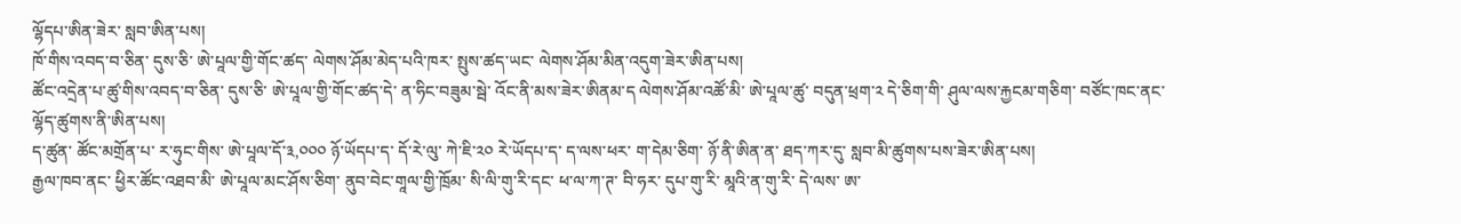ལྷོདཔ་ཨིན་ཟེར་ སླབ་ཨིན་པས།
ཁོ་གིས་འབད་བ་ཅིན་ དུས་ཅི་ ཨེ་པཱལ་གྱི་གོང་ཚད་ ལེགས་ཤོམ་མེད་པའི་ཁར་ སྤུས་ཚད་ཡང་ ལེགས་ཤོམ་མིན་འདུག་ཟེར་ཨིན་པས།
ཚོང་འདྲེན་པ་ཚུ་གིས་འབད་བ་ཅིན་ དུས་ཅི་ ཨེ་པཱལ་གྱི་གོང་ཚད་དེ་ ན་ཧིང་བཟུམ་སྦེ་ འོང་ནི་མས་ཟེར་ཨིནམ་ད ལེགས་ཤོམ་འཚོ་མི་ ཨེ་པཱལ་ཚུ་ བདུན་ཕྲག་༢ དེ་ཅིག་གི་ ཤུལ་ལས་རྐྱངམ་གཅིག་ བཙོང་ཁང་ནང་ ལྷོད་ཚུགས་ནི་ཨིན་པས།
ད་ཚུན་ ཚོང་མགྲོན་པ་ ར་ཧུང་གིས་ ཨེ་པཱལ་དོ་༣,༠༠༠ ཉོ་ཡོདཔ་ད་ དོ་རེ་ལུ་ ཀེ་ཇི་༢༠ རེ་ཡོདཔ་ད་ ད་ལས་ཕར་ ག་དེམ་ཅིག་ ཉོ་ནི་ཨིན་ན་ ཐད་ཀར་དུ་ སླབ་མི་ཚུགས་པས་ཟེར་ཨིན་པས།
རྒྱལ་ཁབ་ནང་ ཕྱིར་ཚོང་འཐབ་མི་ ཨེ་པཱལ་མང་ཤོས་ཅིག་ ནུབ་བེང་གཱལ་གྱི་ཁྲོམ་ སི་ལི་གུ་རི་དང་ ཕ་ལ་ཀ་ཊ་ བི་ཧར་ དུཔ་གུ་རི་ མཱའི་ན་གུ་རི་ དེ་ལས་ ཨ་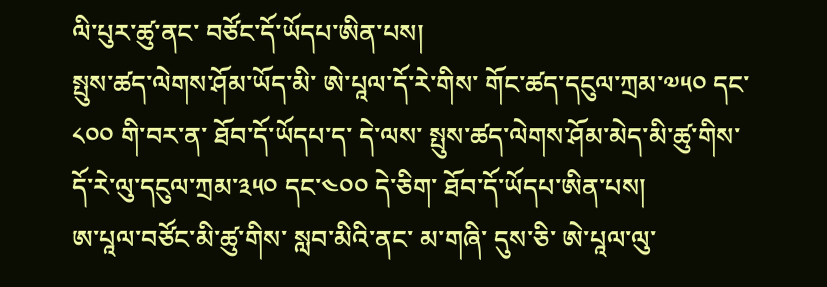ལི་པུར་ཚུ་ནང་ བཙོང་དོ་ཡོདཔ་ཨིན་པས།
སྤུས་ཚད་ལེགས་ཤོམ་ཡོད་མི་ ཨེ་པཱལ་དོ་རེ་གིས་ གོང་ཚད་དངུལ་ཀྲམ་༧༥༠ དང་༨༠༠ གི་བར་ན་ ཐོབ་དོ་ཡོདཔ་ད་ དེ་ལས་ སྤུས་ཚད་ལེགས་ཤོམ་མེད་མི་ཚུ་གིས་ དོ་རེ་ལུ་དངུལ་ཀྲམ་༣༥༠ དང་༤༠༠ དེ་ཅིག་ ཐོབ་དོ་ཡོདཔ་ཨིན་པས།
ཨ་པཱལ་བཙོང་མི་ཚུ་གིས་ སླབ་མིའི་ནང་ མ་གཞི་ དུས་ཅི་ ཨེ་པཱལ་ལུ་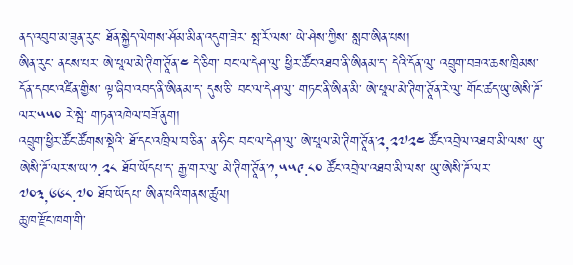ནད་འབུབ་མ་ཟུན་རུང་ ཐོན་སྐྱེད་ལེགས་ཤོམ་མིན་འདུག་ཟེར་ སྤ་རོ་ལས་ ཡེ་ཤེས་ཀྱིས་ སླབ་ཨིན་པས།
ཨིན་རུང་ ནངས་པར་ ཨེ་པཱལ་མེ་ཊིག་ཊཱོན་༤ དེ་ཅིག་ བང་ལ་དེཤ་ལུ་ ཕྱིར་ཚོང་འཐབ་ནི་ཨིནམ་ད་ དེའི་དོན་ལུ་ འབྲུག་བཟའ་ཆས་ཁྲིམས་དོན་དབང་འཛིན་གྱིས་ ལྟ་ཞིབ་འབད་ནི་ཨིནམ་ད་ དུས་ཅི་ བང་ལ་དེཤ་ལུ་ གཏང་ནི་ཨིན་མི་ ཨེ་པཱལ་མེ་ཊིག་ཊཱོན་རེ་ལུ་ གོང་ཚད་ཡུ་ཨེསི་ཌོ་ལར་༥༥༠ རེ་སྦེ་ གཏན་འཁེལ་བཟོ་ནུག།
འབྲུག་ཕྱིར་ཚོང་ཚོགས་སྡེའི་ ཐོ་དང་འཁྲིལ་བ་ཅིན་ ན་ཧིང་ བང་ལ་དེཤ་ལུ་ ཨེ་པཱལ་མེ་ཊིག་ཊཱོན་༢,༢༧༢༤ ཚོང་འབྲེལ་འཐབ་མི་ལས་ ཡུ་ཨེསི་ཌོ་ལར་ས་ཡ་༡.༢༨ ཐོབ་ཡོདཔ་ད་ རྒྱ་གར་ལུ་ མེ་ཊིག་ཊཱོན་༡,༥༥༩.༨༠ ཚོང་འབྲེལ་འཐབ་མི་ལས་ ཡུ་ཨེསི་ཌོ་ལར་༧༠༣,༦༦༨.༧༠ ཐོབ་ཡོདཔ་ ཨིན་པའི་གནས་ཚུལ།
ཆུ་ཁ་རྫོང་ཁག་གི་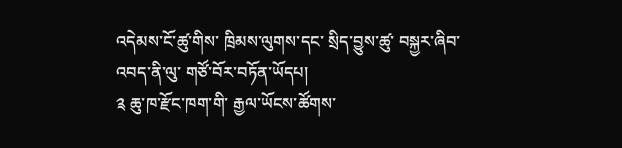འདེམས་ངོ་ཚུ་གིས་ ཁྲིམས་ལུགས་དང་ སྲིད་བྱུས་ཚུ་ བསྐྱར་ཞིབ་འབད་ནི་ལུ་ གཙོ་བོར་བཏོན་ཡོདཔ།
༉ ཆུ་ཁ་རྫོང་ཁག་གི་ རྒྱལ་ཡོངས་ཚོགས་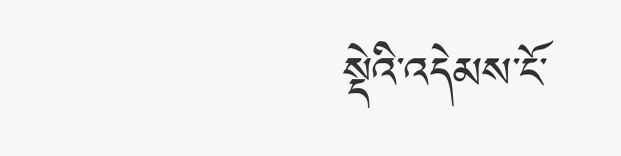སྡེའི་འདེམས་ངོ་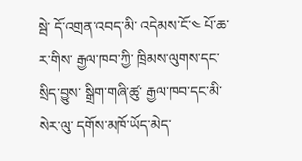སྦེ་ དོ་འགྲན་འབད་མི་ འདེམས་ངོ་༤ པོ་ཆ་ར་གིས་ རྒྱལ་ཁབ་ཀྱི་ ཁྲིམས་ལུགས་དང་ སྲིད་བྱུས་ སྒྲིག་གཞི་ཚུ་ རྒྱལ་ཁབ་དང་མི་སེར་ལུ་ དགོས་མཁོ་ཡོད་མེད་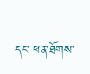དང་ ཕན་ཐོགས་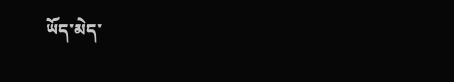ཡོད་མེད་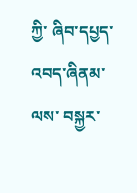ཀྱི་ ཞིབ་དཔྱད་འབད་ཞིནམ་ལས་ བསྐྱར་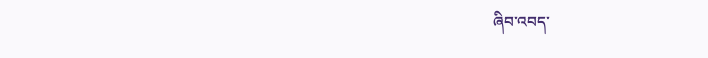ཞིབ་འབད་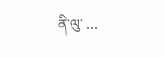ནི་ལུ་ …